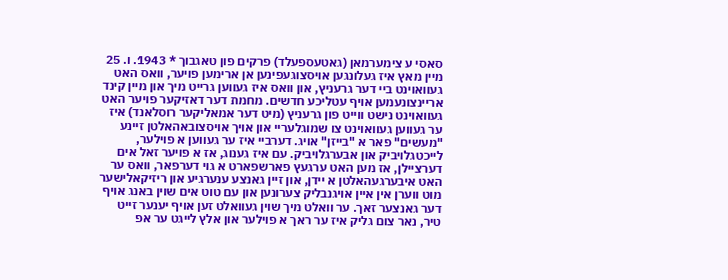סאסי ע צימערמאן (גאטעספעלד) פרקים פון טאגבוך * 1943. ו. 25 מיין מאץ איז געלונגען אויסצוגעפינען אן ארימען פויער, וואס האט געוואוינט ביי דער גרעניץ, און וואס איז געווען גרייט מיך און מיין קינד אריינצונעמען אויף עטליכע חדשים. מחמת דער דאזיקער פויער האט געוואוינט נישט ווייט פון גרעניץ (מיט דער אמאליקער רוסלאנד) איז ער געווען געוואוינט צו שמוגלעריי און אויך אויסצובאהאלטן זיינע "מעשים" פאר א "בייזן" אויג. דערביי איז ער געווען א פוילער, לייכטגלויביק און אבערגלויביק. עם איז גענוג, אז א פויער זאל אים דערציילן, אז מען האט ערגעץ פארשפארט א גוי דערפאר, וואס ער האט איבערגעהאלטן א יידן, און זיין גאנצע ענערגיע און ריזיקאלישער מוט ווערן אין איין אויגנבליק צערונען און עם טוט אים שוין באנג אויף דער גאנצער זאך. ער וואלט מיך שוין געוואלט זען אויף יענער זייט טיר, נאר צום גליק איז ער ראך א פוילער און אלץ לייגט ער אפ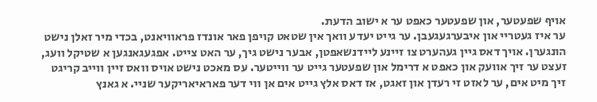אויף שפעטער, און שפעטער כאפט ער א ישוב הדעת.
ער איז געטריי און איבערגעגעבן. ער גייט יעדע וואך אין שטאט קויפן פאר אונדז פראוויאנט, בכדי מיר זאלן נישט הונגערן. אויך דאס גיין געהערט צו זיינע ליידנשאפטן, אבער נישט גיך, ער האט צייט. אפגעגאנגען א שטיקל וועג, זעצט ער זיך אוועק און כאפט א דרימל און שפעטער גייט ער ווייטער. עס מאכט נישט אויס וואס זיין ווייב קריגט זיך מיט אים, ער לאזט זי רעדן און זאגט, אז דאס אלץ גייט אים אן ווי דער פאראיאריקער שניי. א גאנץ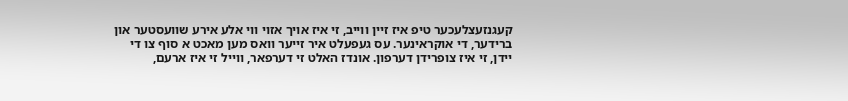קעגנזעצלעכער טיפ איז זיין ווייב, זי איז אויך אזוי ווי אלע אירע שוועסטער און ברידער, די אוקראינער. עס געפעלט איר זייער וואס מען מאכט א סוף צו די יידן, זי איז צופרידן דערפון. אונדז האלט זי דערפאר, ווייל זי איז ארעם,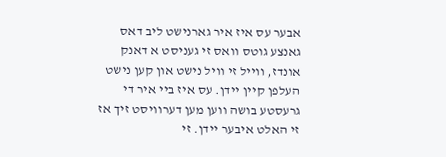אבער עס איז איר גארנישט ליב דאס גאנצע גוטס וואס זי געניסט א דאנק אונדז, ווייל זי וויל נישט און קען נישט העלפן קיין יידן. עס איז ביי איר די גרעסטע בושה ווען מען דערוויסט זיך אז זי האלט איבער יידן. זי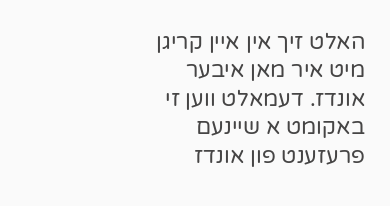האלט זיך אין איין קריגן מיט איר מאן איבער אונדז. דעמאלט ווען זי באקומט א שיינעם פרעזענט פון אונדז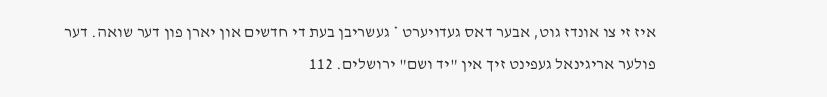איז זי צו אונדז גוט, אבער דאס געדויערט * געשריבן בעת די חדשים און יארן פון דער שואה. דער פולער אריגינאל געפינט זיך אין "יד ושם" ירושלים. 112